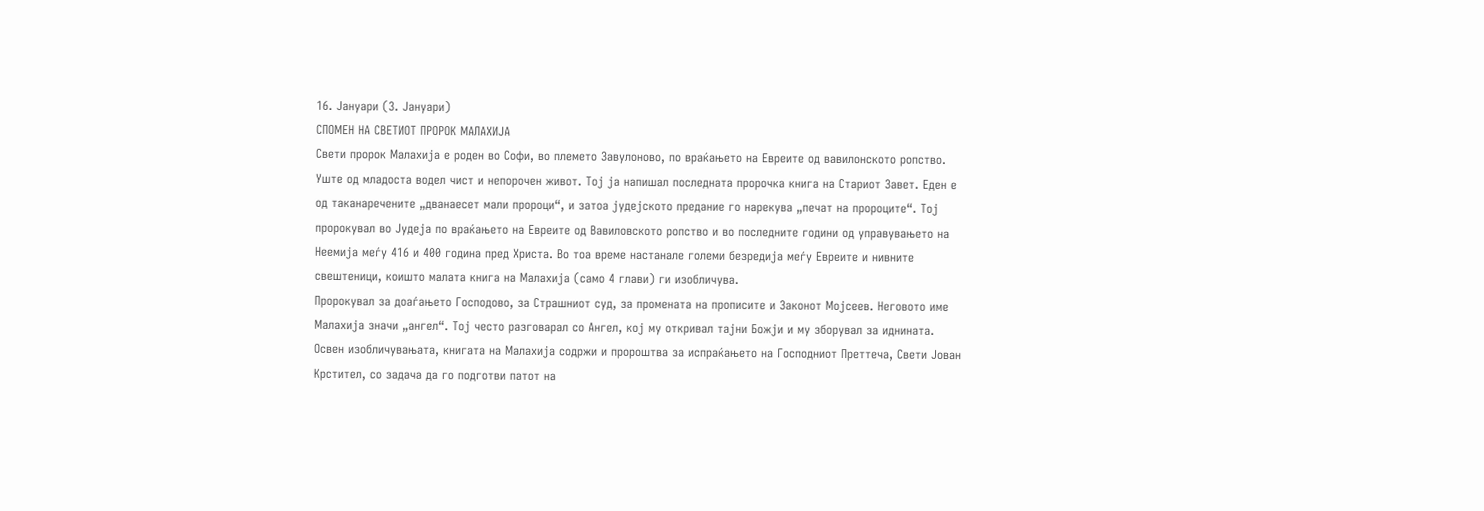16. Јануари (3. Јануари)
СПОМЕН НА СВЕТИОТ ПРОРОК МАЛАХИЈА
Свети пророк Малахија е роден во Софи, во племето Завулоново, по враќањето на Евреите од вавилонското ропство. Уште од младоста водел чист и непорочен живот. Тој ја напишал последната пророчка книга на Стариот Завет. Еден е од таканаречените „дванаесет мали пророци“, и затоа јудејското предание го нарекува „печат на пророците“. Тој пророкувал во Јудеја по враќањето на Евреите од Вавиловското ропство и во последните години од управувањето на Неемија меѓу 416 и 400 година пред Христа. Во тоа време настанале големи безредија меѓу Евреите и нивните свештеници, коишто малата книга на Малахија (само 4 глави) ги изобличува.
Пророкувал за доаѓањето Господово, за Страшниот суд, за промената на прописите и Законот Мојсеев. Неговото име Малахија значи „ангел“. Тој често разговарал со Ангел, кој му откривал тајни Божји и му зборувал за иднината.
Освен изобличувањата, книгата на Малахија содржи и пророштва за испраќањето на Господниот Преттеча, Свети Јован Крстител, со задача да го подготви патот на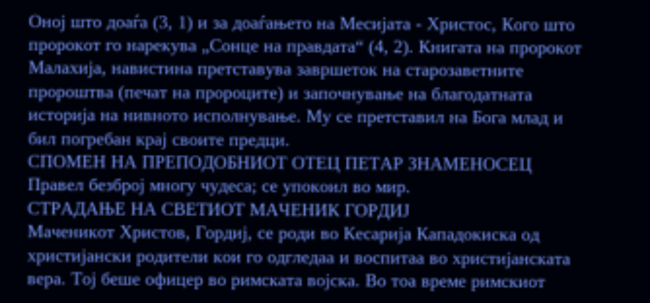Оној што доаѓа (3, 1) и за доаѓањето на Месијата - Христос, Кого што пророкот го нарекува „Сонце на правдата“ (4, 2). Книгата на пророкот Малахија, навистина претставува завршеток на старозаветните пророштва (печат на пророците) и започнување на благодатната историја на нивното исполнување. Му се претставил на Бога млад и бил погребан крај своите предци.
СПОМЕН НА ПРЕПОДОБНИОТ ОТЕЦ ПЕТАР ЗНАМЕНОСЕЦ
Правел безброј многу чудеса; се упокоил во мир.
СТРАДАЊЕ НА СВЕТИОТ МАЧЕНИК ГОРДИЈ
Маченикот Христов, Гордиј, се роди во Кесарија Кападокиска од христијански родители кои го одгледаа и воспитаа во христијанската вера. Тој беше офицер во римската војска. Во тоа време римскиот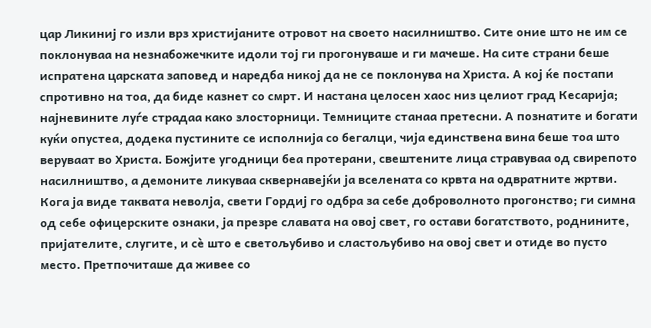цар Ликиниј го изли врз христијаните отровот на своето насилништво. Сите оние што не им се поклонуваа на незнабожечките идоли тој ги прогонуваше и ги мачеше. На сите страни беше испратена царската заповед и наредба никој да не се поклонува на Христа. А кој ќе постапи спротивно на тоа, да биде казнет со смрт. И настана целосен хаос низ целиот град Кесарија; најневините луѓе страдаа како злосторници. Темниците станаа претесни. А познатите и богати куќи опустеа, додека пустините се исполнија со бегалци, чија единствена вина беше тоа што веруваат во Христа. Божјите угодници беа протерани, свештените лица стравуваа од свирепото насилништво, а демоните ликуваа сквернавејќи ја вселената со крвта на одвратните жртви.
Кога ја виде таквата неволја, свети Гордиј го одбра за себе доброволното прогонство; ги симна од себе офицерските ознаки, ја презре славата на овој свет, го остави богатството, роднините, пријателите, слугите, и сѐ што е светољубиво и сластољубиво на овој свет и отиде во пусто место. Претпочиташе да живее со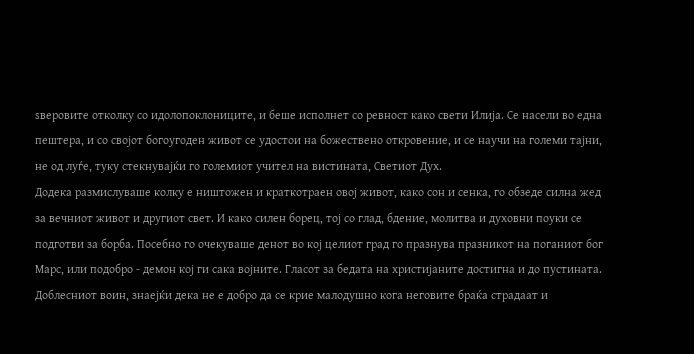ѕверовите отколку со идолопоклониците, и беше исполнет со ревност како свети Илија. Се насели во една пештера, и со својот богоугоден живот се удостои на божествено откровение, и се научи на големи тајни, не од луѓе, туку стекнувајќи го големиот учител на вистината, Светиот Дух.
Додека размислуваше колку е ништожен и краткотраен овој живот, како сон и сенка, го обзеде силна жед за вечниот живот и другиот свет. И како силен борец, тој со глад, бдение, молитва и духовни поуки се подготви за борба. Посебно го очекуваше денот во кој целиот град го празнува празникот на поганиот бог Марс, или подобро - демон кој ги сака војните. Гласот за бедата на христијаните достигна и до пустината. Доблесниот воин, знаејќи дека не е добро да се крие малодушно кога неговите браќа страдаат и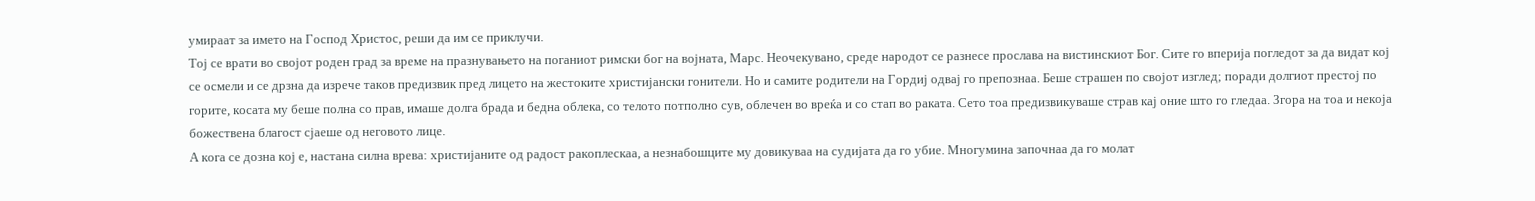умираат за името на Господ Христос, реши да им се приклучи.
Тој се врати во својот роден град за време на празнувањето на поганиот римски бог на војната, Марс. Неочекувано, среде народот се разнесе прослава на вистинскиот Бог. Сите го вперија погледот за да видат кој се осмели и се дрзна да изрече таков предизвик пред лицето на жестоките христијански гонители. Но и самите родители на Гордиј одвај го препознаа. Беше страшен по својот изглед; поради долгиот престој по горите, косата му беше полна со прав, имаше долга брада и бедна облека, со телото потполно сув, облечен во вреќа и со стап во раката. Сето тоа предизвикуваше страв кај оние што го гледаа. Згора на тоа и некоја божествена благост сјаеше од неговото лице.
А кога се дозна кој е, настана силна врева: христијаните од радост ракоплескаа, а незнабошците му довикуваа на судијата да го убие. Многумина започнаа да го молат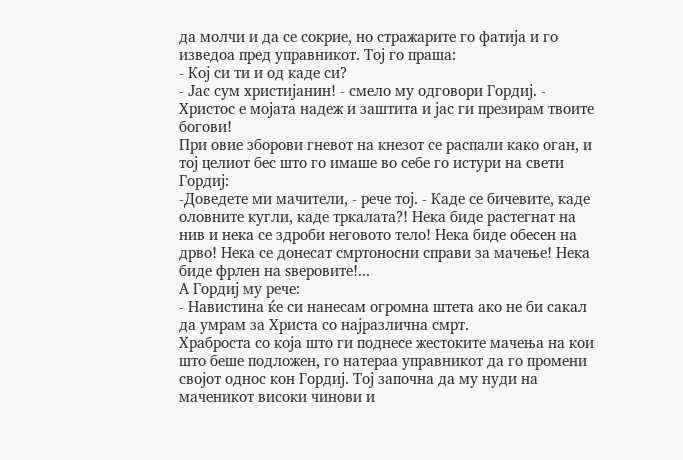да молчи и да се сокрие, но стражарите го фатија и го изведоа пред управникот. Тој го праша:
- Кој си ти и од каде си?
- Јас сум христијанин! - смело му одговори Гордиј. - Христос е мојата надеж и заштита и јас ги презирам твоите богови!
При овие зборови гневот на кнезот се распали како оган, и тој целиот бес што го имаше во себе го истури на свети Гордиј:
-Доведете ми мачители, - рече тој. - Каде се бичевите, каде оловните кугли, каде тркалата?! Нека биде растегнат на нив и нека се здроби неговото тело! Нека биде обесен на дрво! Нека се донесат смртоносни справи за мачење! Нека биде фрлен на ѕверовите!...
А Гордиј му рече:
- Навистина ќе си нанесам огромна штета ако не би сакал да умрам за Христа со најразлична смрт.
Храброста со која што ги поднесе жестоките мачења на кои што беше подложен, го натераа управникот да го промени својот однос кон Гордиј. Тој започна да му нуди на маченикот високи чинови и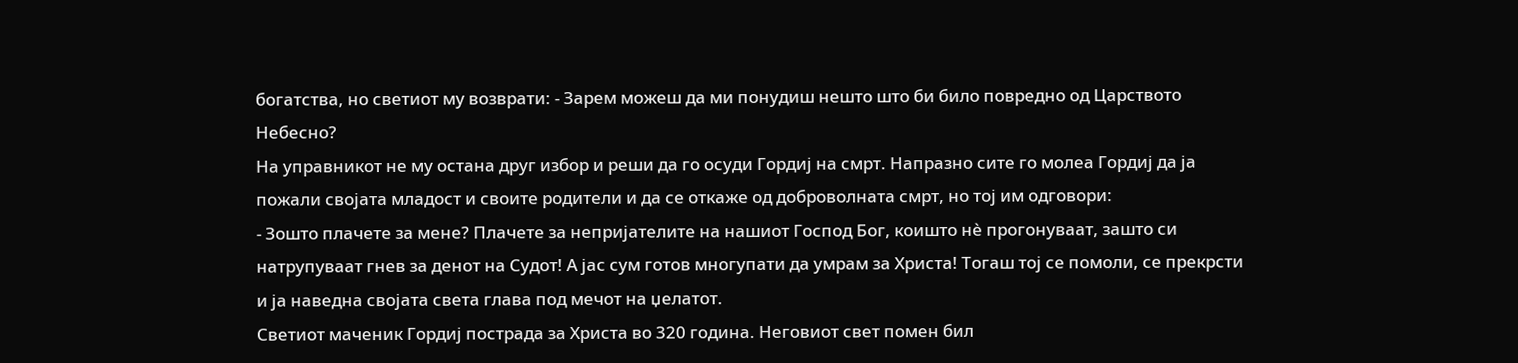богатства, но светиот му возврати: - Зарем можеш да ми понудиш нешто што би било повредно од Царството Небесно?
На управникот не му остана друг избор и реши да го осуди Гордиј на смрт. Напразно сите го молеа Гордиј да ја пожали својата младост и своите родители и да се откаже од доброволната смрт, но тој им одговори:
- Зошто плачете за мене? Плачете за непријателите на нашиот Господ Бог, коишто нѐ прогонуваат, зашто си натрупуваат гнев за денот на Судот! А јас сум готов многупати да умрам за Христа! Тогаш тој се помоли, се прекрсти и ја наведна својата света глава под мечот на џелатот.
Светиот маченик Гордиј пострада за Христа во 320 година. Неговиот свет помен бил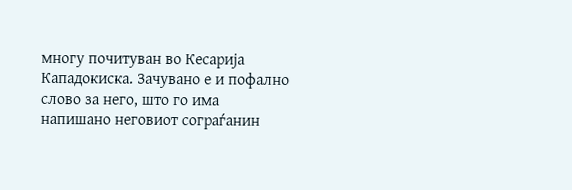многу почитуван во Кесарија Кападокиска. Зачувано е и пофално слово за него, што го има напишано неговиот сограѓанин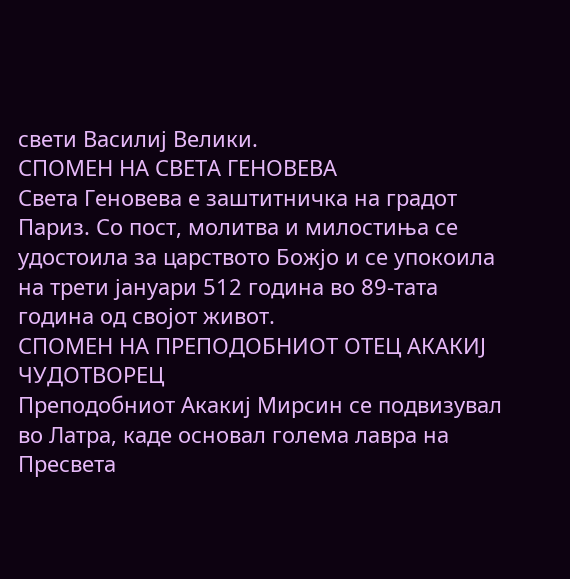свети Василиј Велики.
СПОМЕН НА СВЕТА ГЕНОВЕВА
Света Геновева е заштитничка на градот Париз. Со пост, молитва и милостиња се удостоила за царството Божјо и се упокоила на трети јануари 512 година во 89-тата година од својот живот.
СПОМЕН НА ПРЕПОДОБНИОТ ОТЕЦ АКАКИЈ ЧУДОТВОРЕЦ
Преподобниот Акакиј Мирсин се подвизувал во Латра, каде основал голема лавра на Пресвета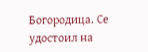Богородица. Се удостоил на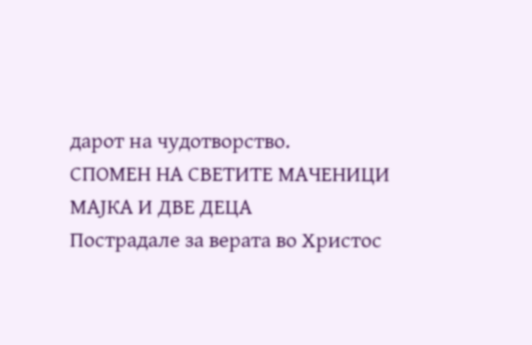дарот на чудотворство.
СПОМЕН НА СВЕТИТЕ МАЧЕНИЦИ МАЈКА И ДВЕ ДЕЦА
Пострадале за верата во Христос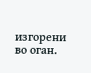изгорени во оган.